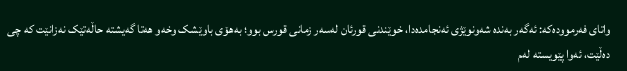واتاى فەرموودەکە: ئەگەر بەندە شەونوێژی ئەنجامدەدا، خوێندنی قورئان لەسەر زمانى قورس بوو؛ بەهۆی باوێشک وخەو هەتا گەیشتە حاڵەتێک نەزانێت کە چی دەڵێت، ئەوا پێویستە لەم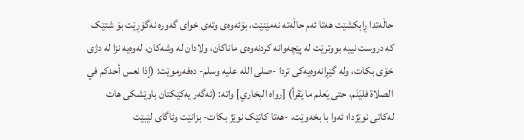حاڵەتدا ڕابکشێت هەتا ئەم حاڵەتە نەمێنێت، بۆئەوەى وتەی خواى گەورە نەگۆڕێت بۆ شتێک کە دروست نییە بووترێت لە پێچەوانە کردنەوەى ماناکان، ولادان لە وشەکان، لەوەیە نزا لە دژی خۆی بکات، ولە گێڕانەوەیەکی تردا -صلى اللە علیە وسلم- دەفەرموێت: (إذا نعس أحدكم في الصلاة فليَنَم، حتى يَعلم ما يَقرأ) [رواه البخاري] واتە: (ئەگەر یەکێکتان باوێشکی هات لەکاتى نوێژدا؛ ئەوا با بخەوێت، -هەتا کاتێک نوێژ بکات- بزانێت وئاگای لێبێت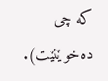کە چی دەخوێنێت).